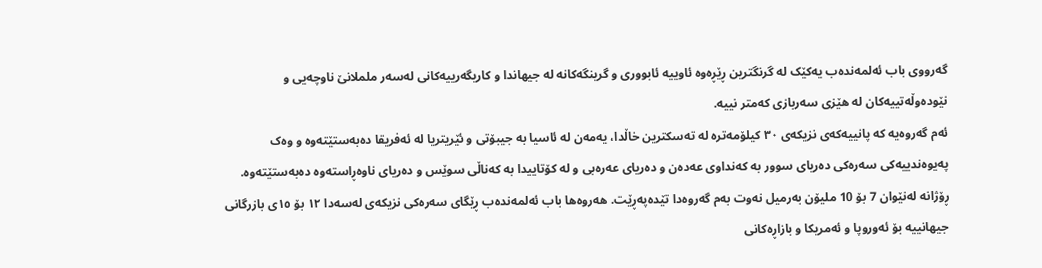گەرووی باب ئەلمەندەب یەکێک لە گرنگترین ڕێڕەوە ئاوییە ئابووری و گرینگەکانە لە جیهاندا و کاریگەرییەکانی لەسەر ململانێ ناوچەیی و نێودەوڵەتییەکان لە هێزی سەربازی کەمتر نییە.
ئەم گەروەیە کە پانییەکەی نزیکەی ٣٠ کیلۆمەترە لە تەسکترین خاڵدا، یەمەن لە ئاسیا بە جیبۆتی و ئێریتریا لە ئەفریقا دەبەستێتەوە و وەک پەیوەندییەکی سەرەکی دەریای سوور بە کەنداوی عەدەن و دەریای عەرەبی و لە کۆتاییدا بە کەناڵی سوێس و دەریای ناوەڕاستەوە دەبەستێتەوە.
ڕۆژانە لەنێوان 7 بۆ 10 ملیۆن بەرمیل نەوت بەم گەروەدا تێدەپەڕێت. هەروەها باب ئەلمەندەب ڕێگای سەرەکی نزیکەی لەسەدا ١٢ بۆ ١٥ی بازرگانی جیهانییە بۆ ئەوروپا و ئەمریکا و بازاڕەکانی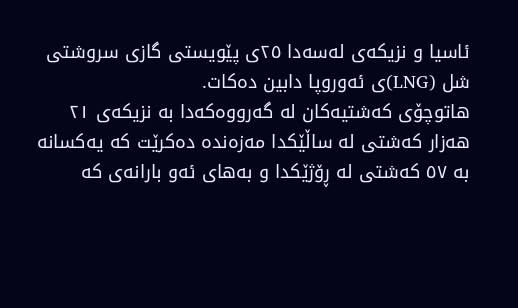ئاسیا و نزیکەی لەسەدا ٢٥ی پێویستی گازی سروشتی شل (LNG)ی ئەوروپا دابین دەکات.
هاتوچۆی کەشتیەکان لە گەرووەکەدا بە نزیکەی ٢١ هەزار کەشتی لە ساڵێکدا مەزەندە دەکرێت کە یەکسانە بە ٥٧ کەشتی لە ڕۆژێکدا و بەهای ئەو بارانەی کە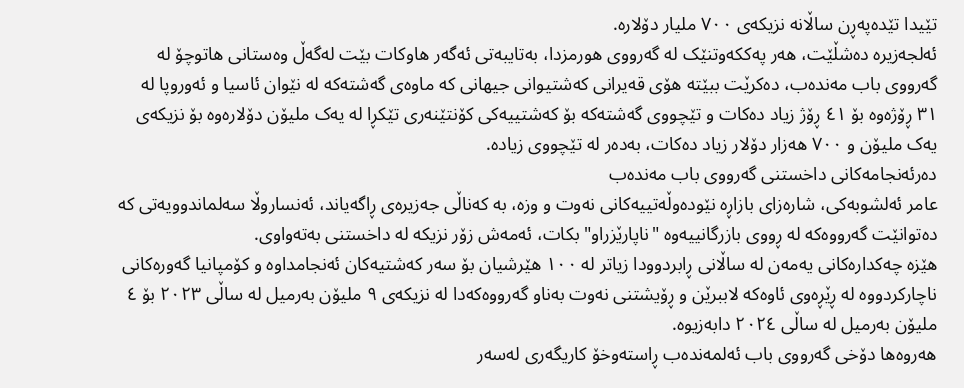تێیدا تێدەپەڕن ساڵانە نزیکەی ٧٠٠ ملیار دۆلارە.
ئەلجەزیرە دەشڵێت، هەر پەککەوتنێک لە گەرووی هورمزدا، بەتایبەتی ئەگەر هاوکات بێت لەگەڵ وەستانی هاتوچۆ لە گەرووی باب مەندەب، دەکرێت ببێتە هۆی قەیرانی کەشتیوانی جیهانی کە ماوەی گەشتەکە لە نێوان ئاسیا و ئەوروپا لە ٣١ ڕۆژەوە بۆ ٤١ ڕۆژ زیاد دەکات و تێچووی گەشتەکە بۆ کەشتییەکی کۆنتێنەری تێکڕا لە یەک ملیۆن دۆلارەوە بۆ نزیکەی یەک ملیۆن و ٧٠٠ هەزار دۆلار زیاد دەکات، بەدەر لە تێچووی زیادە.
دەرئەنجامەکانی داخستنی گەرووی باب مەندەب
عامر ئەلشوبەکی، شارەزای بازاڕە نێودەوڵەتییەکانی نەوت و وزە، بە کەناڵی جەزیرەی ڕاگەیاند، ئەنساروڵا سەلماندوویەتی کە دەتوانێت گەرووەکە لە ڕووی بازرگانییەوە "ناپارێزراو" بکات، ئەمەش زۆر نزیکە لە داخستنی بەتەواوی.
هێزە چەکدارەکانی یەمەن لە ساڵانی ڕابردوودا زیاتر لە ١٠٠ هێرشیان بۆ سەر کەشتیەکان ئەنجامداوە و کۆمپانیا گەورەکانی ناچارکردووە لە ڕێڕەوی ئاوەکە لاببرێن و ڕۆیشتنی نەوت بەناو گەرووەکەدا لە نزیکەی ٩ ملیۆن بەرمیل لە ساڵی ٢٠٢٣ بۆ ٤ ملیۆن بەرمیل لە ساڵی ٢٠٢٤ دابەزیوە.
هەروەها دۆخی گەرووی باب ئەلمەندەب ڕاستەوخۆ کاریگەری لەسەر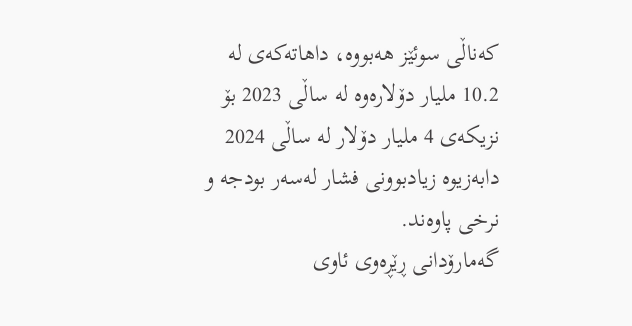کەناڵی سوئێز هەبووە، داهاتەکەی لە 10.2 ملیار دۆلارەوە لە ساڵی 2023 بۆ نزیکەی 4 ملیار دۆلار لە ساڵی 2024 دابەزیوە زیادبوونی فشار لەسەر بودجە و نرخی پاوەند.
گەمارۆدانی ڕێڕەوی ئاوی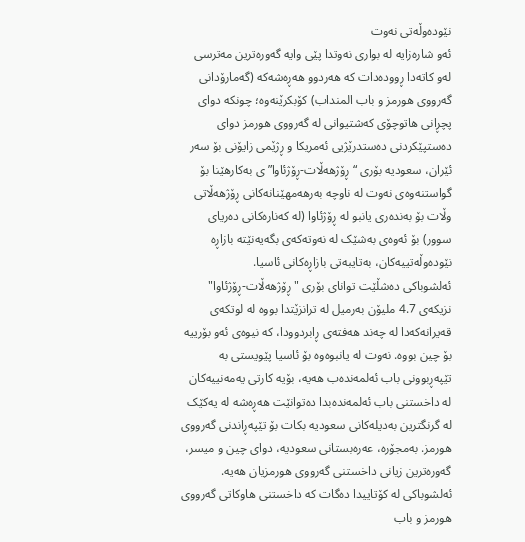نێودەوڵەتی نەوت
ئەو شارەزایە لە بواری نەوتدا پێی وایە گەورەترین مەترسی لەو کاتەدا ڕوودەدات کە هەردوو هەڕەشەکە (گەمارۆدانی گەرووی هورمز و باب المنداب) کۆبکرێنەوە؛ چونکە دوای پچڕانی هاتوچۆی کەشتیوانی لە گەرووی هورمز دوای دەستپێکردنی دەستدرێژیی ئەمریکا و ڕژێمی زایۆنی بۆ سەر ئێران، سعودیە بۆری “ڕۆژهەڵات-ڕۆژئاوا”ی بەکارهێنا بۆ گواستنەوەی نەوت لە ناوچە بەرهەمهێنانەکانی ڕۆژهەڵاتی وڵات بۆ بەندەری یانبو لە ڕۆژئاوا (لە کەنارەکانی دەریای سوور) بۆ ئەوەی بەشێک لە نەوتەکەی بگەیەنێتە بازاڕە نێودەوڵەتییەکان، بەتایبەتی بازاڕەکانی ئاسیا.
ئەلشوباکی دەشڵێت توانای بۆری "ڕۆژهەڵات-ڕۆژئاوا" نزیکەی 4.7 ملیۆن بەرمیل لە ترانزێتدا بووە لە لوتکەی قەیرانەکەدا لە چەند هەفتەی ڕابردوودا، کە نیوەی ئەو بۆرییە بۆ چین بووە. نەوت لە یانبوەوە بۆ ئاسیا پێویستی بە تێپەڕبوونی باب ئەلمەندەب هەیە، بۆیە کارتی یەمەنییەکان لە داخستنی باب ئەلمەندەبدا دەتوانێت هەڕەشە لە یەکێک لە گرنگترین بەدیلەکانی سعودیە بکات بۆ تێپەڕاندنی گەرووی هورمز. بەمجۆرە، عەرەبستانی سعودیە، دوای چین و میسر، گەورەترین زیانی داخستنی گەرووی هورمزیان هەیە.
ئەلشوباکی لە کۆتاییدا دەگات کە داخستنی هاوکاتی گەرووی هورمز و باب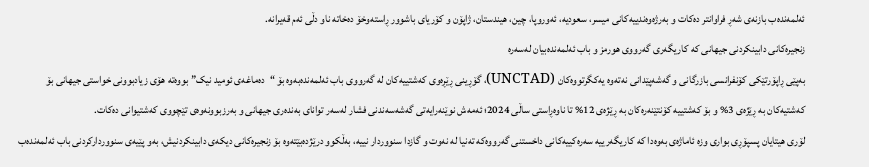ئەلمەندەب بازنەی شەڕ فراوانتر دەکات و بەرژەوەندییەکانی میسر، سعودیە، ئەوروپا، چین، هیندستان، ژاپۆن و کۆریای باشوور ڕاستەوخۆ دەخاتە ناو دڵی ئەم قەیرانە.
زنجیرەکانی دابینکردنی جیهانی کە کاریگەری گەرووی هورمز و باب ئەلمەندەبیان لەسەرە
بەپێی ڕاپۆرتێکی کۆنفرانسی بازرگانی و گەشەپێدانی نەتەوە یەکگرتووەکان (UNCTAD)، گۆڕینی ڕێڕەوی کەشتییەکان لە گەرووی باب ئەلمەندەبەوە بۆ “دەماغەی ئومید نیک” بووەتە هۆی زیادبوونی خواستی جیهانی بۆ کەشتیەکان بە ڕێژەی 3% و بۆ کەشتییە کۆنتێنەرەکان بە ڕێژەی 12% تا ناوەڕاستی ساڵی 2024؛ ئەمەش نوێنەرایەتی گەشەسەندنی فشار لەسەر توانای بەندەری جیهانی و بەرزبوونەوەی تێچووی کەشتیوانی دەکات.
لۆری هیتایان پسپۆڕی بواری وزە ئاماژەی بەوەدا کە کاریگەرییە سەرەکییەکانی داخستنی گەرووەکە تەنیا لە نەوت و گازدا سنووردار نییە، بەڵکوو درێژدەبێتەوە بۆ زنجیرەکانی دیکەی دابینکردنیش، بەو پێیەی سنووردارکردنی باب ئەلمەندەب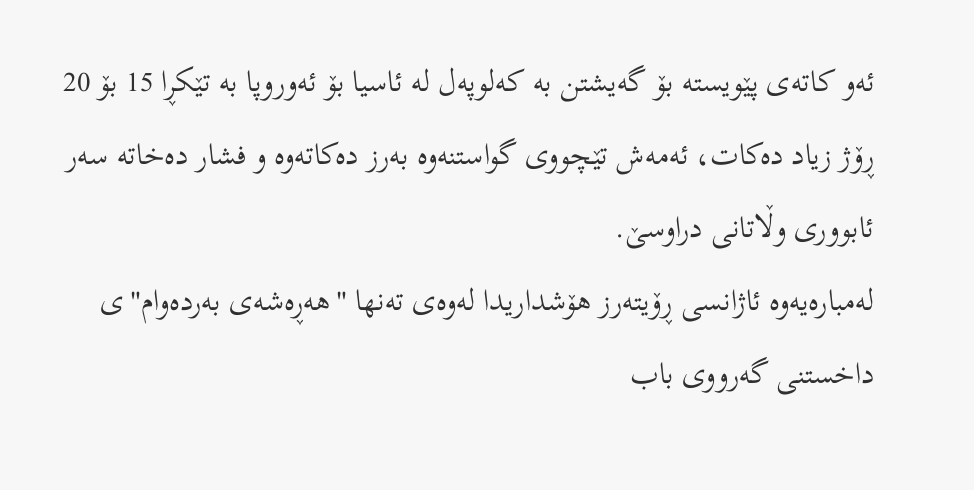ئەو کاتەی پێویستە بۆ گەیشتن بە کەلوپەل لە ئاسیا بۆ ئەوروپا بە تێکڕا 15 بۆ 20 ڕۆژ زیاد دەکات، ئەمەش تێچووی گواستنەوە بەرز دەکاتەوە و فشار دەخاتە سەر ئابووری وڵاتانی دراوسێ.
لەمبارەیەوە ئاژانسی ڕۆیتەرز هۆشداریدا لەوەی تەنها "هەڕەشەی بەردەوام"ی داخستنی گەرووی باب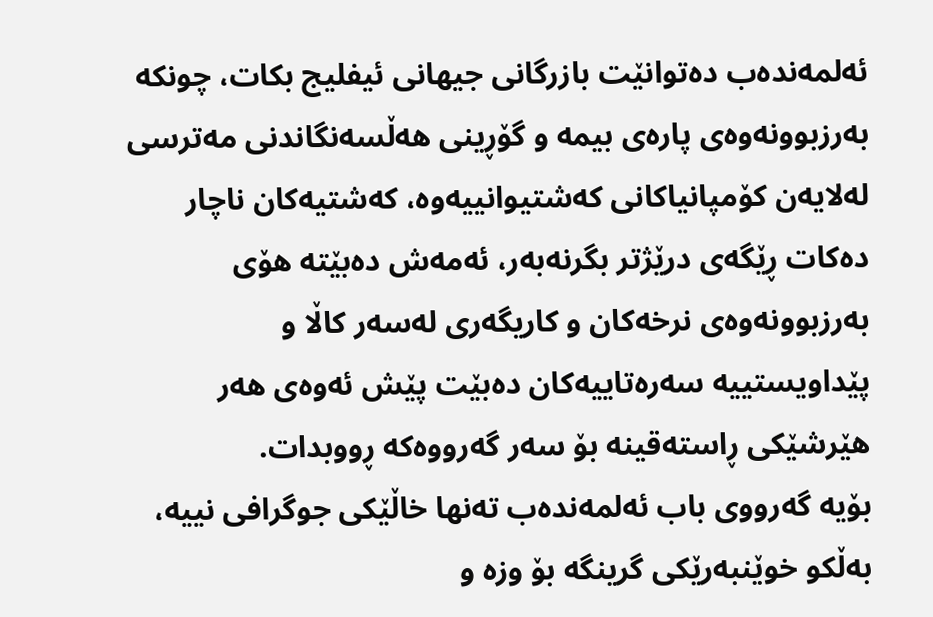ئەلمەندەب دەتوانێت بازرگانی جیهانی ئیفلیج بکات، چونکە بەرزبوونەوەی پارەی بیمە و گۆڕینی هەڵسەنگاندنی مەترسی لەلایەن کۆمپانیاکانی کەشتیوانییەوە، کەشتیەکان ناچار دەکات ڕێگەی درێژتر بگرنەبەر، ئەمەش دەبێتە هۆی بەرزبوونەوەی نرخەکان و کاریگەری لەسەر کاڵا و پێداویستییە سەرەتاییەکان دەبێت پێش ئەوەی هەر هێرشێکی ڕاستەقینە بۆ سەر گەرووەکە ڕووبدات.
بۆیە گەرووی باب ئەلمەندەب تەنها خاڵێکی جوگرافی نییە، بەڵکو خوێنبەرێکی گرینگە بۆ وزە و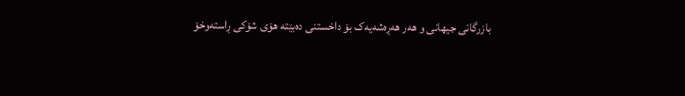بازرگانی جیهانی و هەر هەڕەشەیەک بۆ داخستنی دەبێتە هۆی شۆکی ڕاستەوخۆ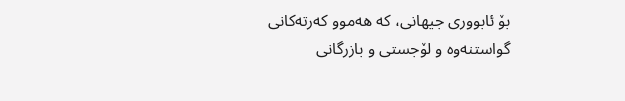بۆ ئابووری جیهانی، کە هەموو کەرتەکانی گواستنەوە و لۆجستی و بازرگانی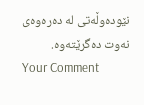نێودەوڵەتی لە دەرەوەی نەوت دەگرێتەوە.
Your Comment